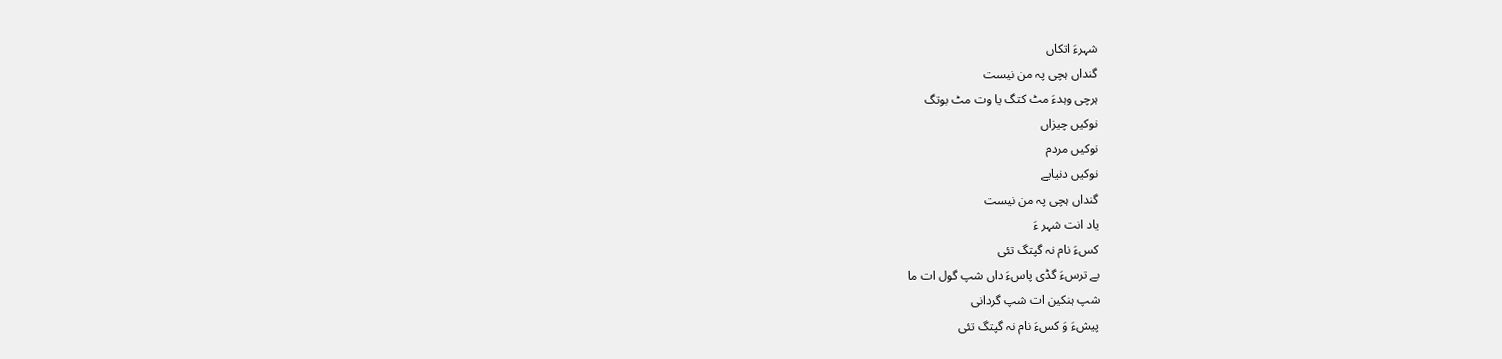شہرءَ اتکاں
گنداں ہچی پہ من نیست
ہرچی وہدءَ مٹ کتگ یا وت مٹ بوتگ
نوکیں چیزاں
نوکیں مردم
نوکیں دنیایے
گنداں ہچی پہ من نیست
یاد انت شہر ءَ
کسءَ نام نہ گپتگ تئی
بے ترسءَ گڈی پاسءَ داں شپ گول ات ما
شپ ہنکین ات شپ گردانی
پیشءَ وَ کسءَ نام نہ گپتگ تئی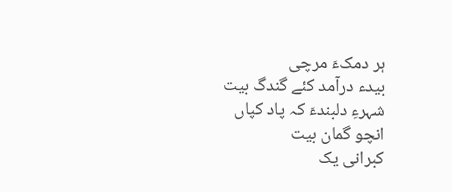ہر دمکءَ مرچی
بیدء درآمد کئے گندگ بیت
شہرءِ دلبندءَ کہ پاد کپاں
انچو گمان بیت
کبرانی یک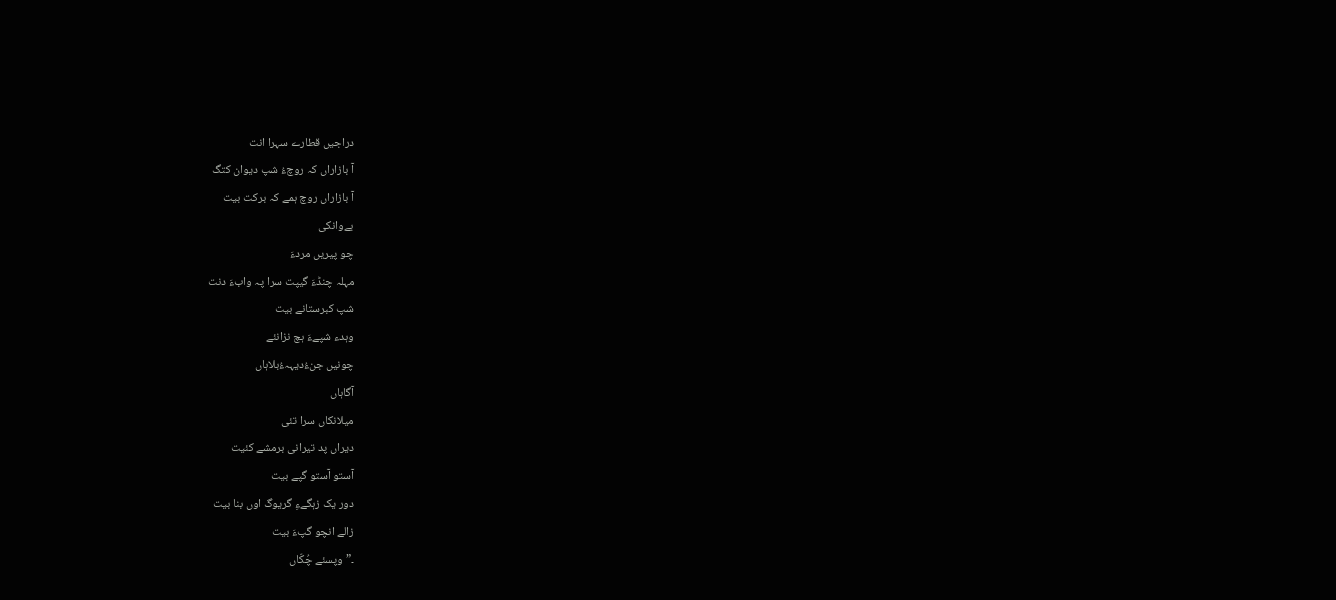دراجیں قطارے سہرا انت
آ بازاراں کہ روچءُ شپ دیوان کتگ
آ بازاراں روچ ہمے کہ برکت بیت
بےوانکی
چو پیریں مردءَ
مہلہ چنڈءَ گیپت سرا پہ وابءَ دنت
شپ کبرستانے بیت
وہدء شپےءَ ہچ نزانئے
چونیں جنءُدیہہءُبلاہاں
آگاہاں
میلانکاں سرا تئی
دیراں پد تیرانی برمشے کئیت
آستو آستو گپے بیت
دور یک زہگےءِ گریوگ اوں بنا بیت
زالے انچو گپءَ بیت
۔”وپسئے چُکّاں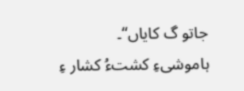جاتو گ کایاں“۔
ہاموشیءِ کشتءُ کشار ءِ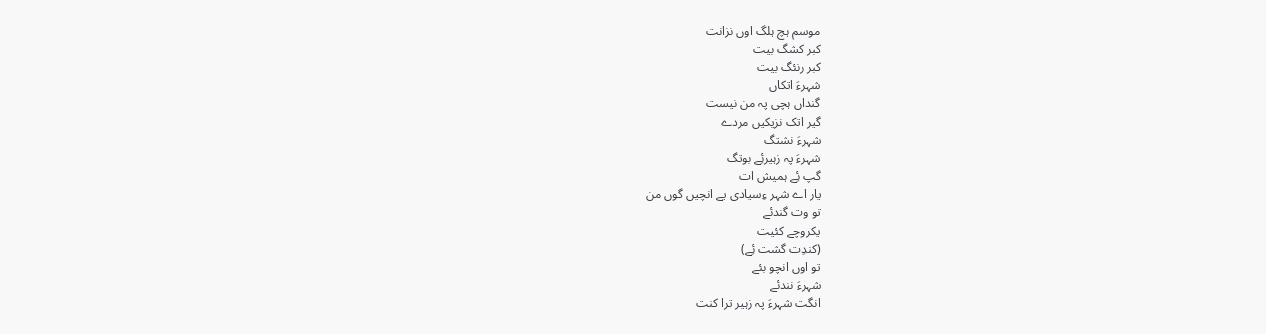موسم ہچ ہلگ اوں نزانت
کبر کشگ بیت
کبر رنئگ بیت
شہرءَ اتکاں
گنداں ہچی پہ من نیست
گیر اتک نزیکیں مردے
شہرءَ نشتگ
شہرءَ پہ زہیرئِے بوتگ
گپ ئِے ہمیش ات
یار اے شہر ءِسیادی یے انچیں گوں من
تو وت گندئے
یکروچے کئیت
(کندِت گشت ئِے)
تو اوں انچو بئے
شہرءَ نندئے
انگت شہرءَ پہ زہیر ترا کنت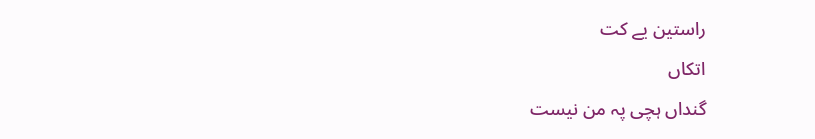راستین یے کت
اتکاں
گنداں ہچی پہ من نیست